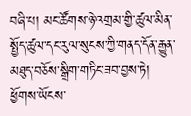བཞི་པ། མང་ཚོགས་ཉེ་འགྲམ་གྱི་ཚུལ་མིན་སྤྱོད་ཚུལ་དང་རུལ་སུངས་ཀྱི་གནད་དོན་རྒྱུན་མཐུད་བཅོས་སྒྲིག་གཏིང་ཟབ་བྱས་ཏེ། ཕྱོགས་ཡོངས་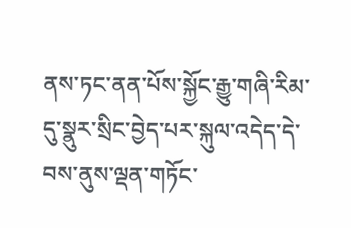ནས་ཏང་ནན་པོས་སྐྱོང་རྒྱུ་གཞི་རིམ་དུ་སྣུར་སྲིང་བྱེད་པར་སྐུལ་འདེད་དེ་བས་ནུས་ལྡན་གཏོང་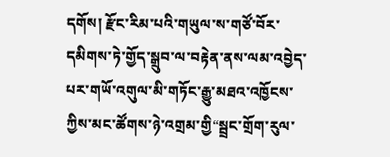དགོས། རྫོང་རིམ་པའི་གཡུལ་ས་གཙོ་བོར་དམིགས་ཏེ་གྱོད་སྒྲུབ་ལ་བརྟེན་ནས་ལམ་འབྱེད་པར་གཡོ་འགུལ་མི་གཏོང་རྒྱུ་མཐའ་འཁྱོངས་ཀྱིས་མང་ཚོགས་ཉེ་འགྲམ་གྱི“སྦྲང་གྲོག་རུལ་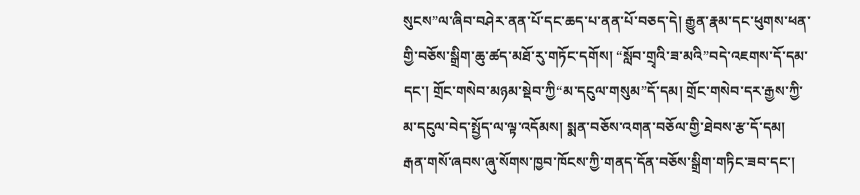སུངས”ལ་ཞིབ་བཤེར་ནན་པོ་དང་ཆད་པ་ནན་པོ་བཅད་དེ། རྒྱུན་རྣམ་དང་ཕུགས་ཕན་གྱི་བཅོས་སྒྲིག་ཆུ་ཚད་མཐོ་རུ་གཏོང་དགོས། “སློབ་གྲྭའི་ཟ་མའི”བདེ་འཇགས་དོ་དམ་དང་། གྲོང་གསེབ་མཉམ་སྡེབ་ཀྱི“མ་དངུལ་གསུམ”དོ་དམ། གྲོང་གསེབ་དར་རྒྱས་ཀྱི་མ་དངུལ་བེད་སྤྱོད་ལ་ལྟ་འདོམས། སྨན་བཅོས་འགན་བཅོལ་གྱི་ཐེབས་རྩ་དོ་དམ། རྒན་གསོ་ཞབས་ཞུ་སོགས་ཁྱབ་ཁོངས་ཀྱི་གནད་དོན་བཅོས་སྒྲིག་གཏིང་ཟབ་དང་།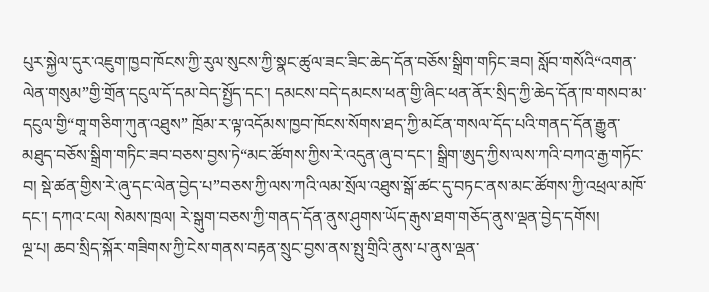པུར་སྐྱེལ་དུར་འཇུག་ཁྱབ་ཁོངས་ཀྱི་རུལ་སུངས་ཀྱི་སྣང་ཚུལ་ཟང་ཟིང་ཆེད་དོན་བཅོས་སྒྲིག་གཏིང་ཟབ། སློབ་གསོའི“འགན་ལེན་གསུམ”གྱི་གྲོན་དངུལ་དོ་དམ་བེད་སྤྱོད་དང་། དམངས་བདེ་དམངས་ཕན་གྱི་ཞིང་ཕན་ནོར་སྲིད་ཀྱི་ཆེད་དོན་ཁ་གསབ་མ་དངུལ་གྱི“གཱ་གཅིག་ཀུན་འཐུས” ཁྲོམ་ར་ལྟ་འདོམས་ཁྱབ་ཁོངས་སོགས་ཐད་ཀྱི་མངོན་གསལ་དོད་པའི་གནད་དོན་རྒྱུན་མཐུད་བཅོས་སྒྲིག་གཏིང་ཟབ་བཅས་བྱས་ཏེ“མང་ཚོགས་ཀྱིས་རེ་འདུན་ཞུ་བ་དང་། སྒྲིག་ཨུད་ཀྱིས་ལས་ཀའི་བཀའ་རྒྱ་གཏོང་བ། སྡེ་ཚན་གྱིས་རེ་ཞུ་དང་ལེན་བྱེད་པ”བཅས་ཀྱི་ལས་ཀའི་ལམ་སྲོལ་འཐུས་སྒོ་ཚང་དུ་བཏང་ནས་མང་ཚོགས་ཀྱི་འཕྲལ་མཁོ་དང་། དཀའ་ངལ། སེམས་ཁྲལ། རེ་སྒུག་བཅས་ཀྱི་གནད་དོན་ནུས་ཤུགས་ཡོད་རྒུས་ཐག་གཅོད་ནུས་ལྡན་བྱེད་དགོས།
ལྔ་པ། ཆབ་སྲིད་སྐོར་གཟིགས་ཀྱི་ངེས་གནས་བརྟན་སྲུང་བྱས་ནས་སྤུ་གྲིའི་ནུས་པ་ནུས་ལྡན་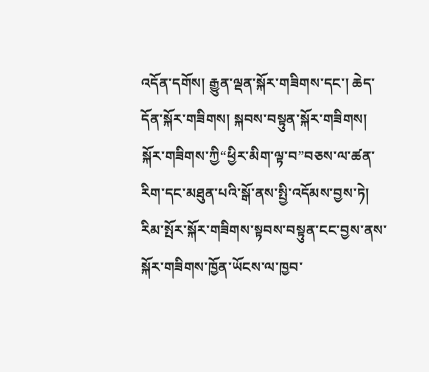འདོན་དགོས། རྒྱུན་ལྡན་སྐོར་གཟིགས་དང་། ཆེད་དོན་སྐོར་གཟིགས། སྐབས་བསྟུན་སྐོར་གཟིགས། སྐོར་གཟིགས་ཀྱི“ཕྱིར་མིག་ལྟ་བ”བཅས་ལ་ཚན་རིག་དང་མཐུན་པའི་སྒོ་ནས་སྤྱི་འདོམས་བྱས་ཏེ། རིམ་སྤོར་སྐོར་གཟིགས་སྟབས་བསྟུན་ངང་བྱས་ནས་སྐོར་གཟིགས་ཁྱོན་ཡོངས་ལ་ཁྱབ་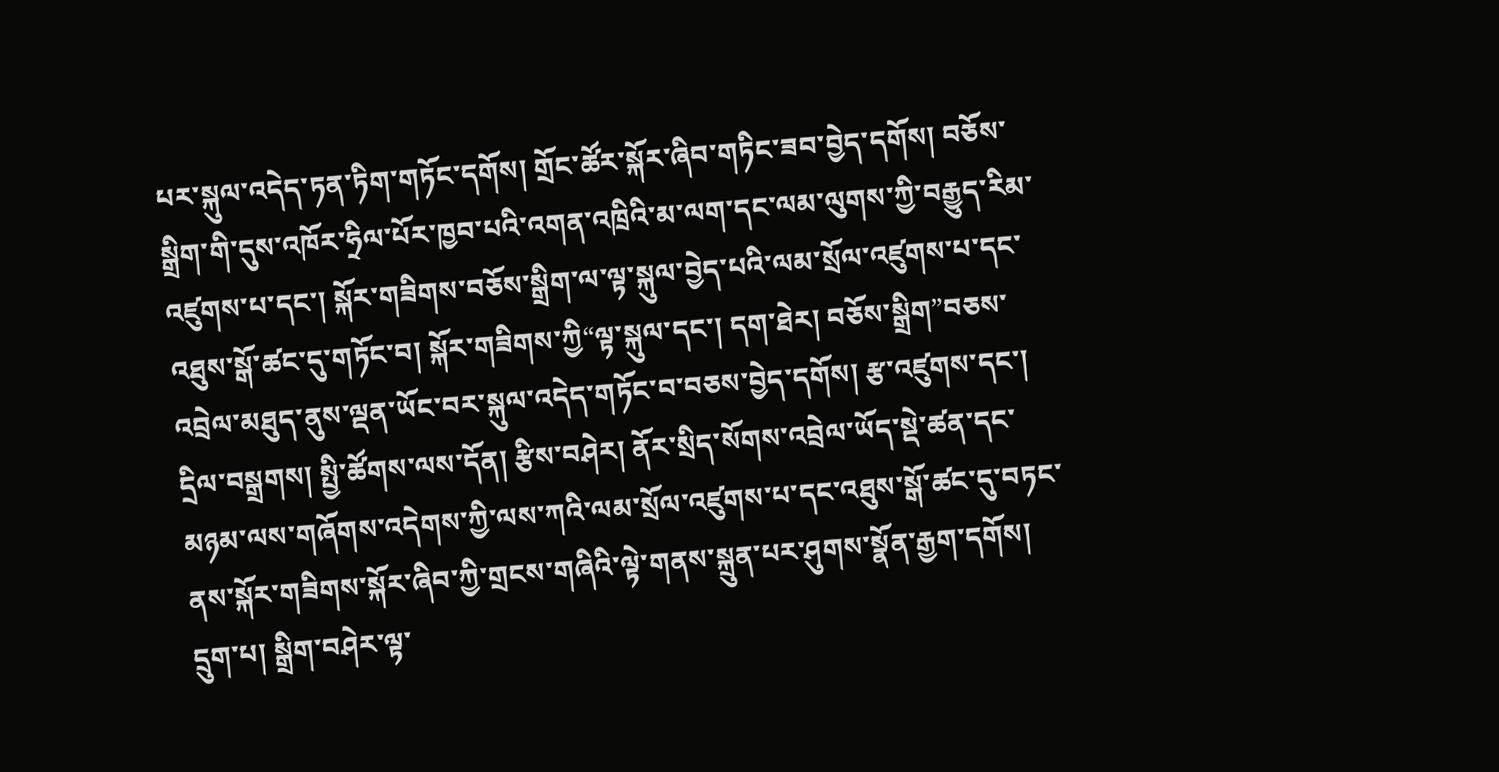པར་སྐུལ་འདེད་ཏན་ཏིག་གཏོང་དགོས། གྲོང་ཚོར་སྐོར་ཞིབ་གཏིང་ཟབ་བྱེད་དགོས། བཅོས་སྒྲིག་གི་དུས་འཁོར་ཧྲིལ་པོར་ཁྱབ་པའི་འགན་འཁྲིའི་མ་ལག་དང་ལམ་ལུགས་ཀྱི་བརྒྱུད་རིམ་འཛུགས་པ་དང་། སྐོར་གཟིགས་བཅོས་སྒྲིག་ལ་ལྟ་སྐུལ་བྱེད་པའི་ལམ་སྲོལ་འཛུགས་པ་དང་འཐུས་སྒོ་ཚང་དུ་གཏོང་བ། སྐོར་གཟིགས་ཀྱི“ལྟ་སྐུལ་དང་། དག་ཐེར། བཅོས་སྒྲིག”བཅས་འབྲེལ་མཐུད་ནུས་ལྡན་ཡོང་བར་སྐུལ་འདེད་གཏོང་བ་བཅས་བྱེད་དགོས། རྩ་འཛུགས་དང་། དྲིལ་བསྒྲགས། སྤྱི་ཚོགས་ལས་དོན། རྩིས་བཤེར། ནོར་སྲིད་སོགས་འབྲེལ་ཡོད་སྡེ་ཚན་དང་མཉམ་ལས་གཞོགས་འདེགས་ཀྱི་ལས་ཀའི་ལམ་སྲོལ་འཛུགས་པ་དང་འཐུས་སྒོ་ཚང་དུ་བཏང་ནས་སྐོར་གཟིགས་སྐོར་ཞིབ་ཀྱི་གྲངས་གཞིའི་ལྟེ་གནས་སྐྲུན་པར་ཤུགས་སྣོན་རྒྱག་དགོས།
དྲུག་པ། སྒྲིག་བཤེར་ལྟ་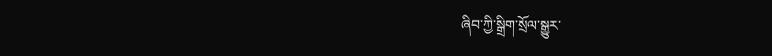ཞིབ་ཀྱི་སྒྲིག་སྲོལ་སྒྱུར་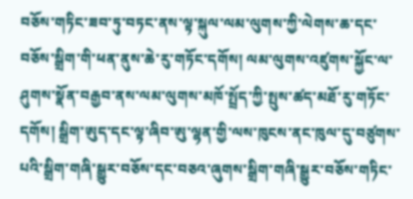བཅོས་གཏིང་ཟབ་ཏུ་བཏང་ནས་ལྟ་སྐུལ་ལམ་ལུགས་ཀྱི་ལེགས་ཆ་དང་བཅོས་སྒྲིག་གི་ཕན་ནུས་ཆེ་རུ་གཏོང་དགོས། ལམ་ལུགས་འཛུགས་སྐྱོང་ལ་ཤུགས་སྣོན་བརྒྱབ་ནས་ལམ་ལུགས་མཁོ་སྤྲོད་ཀྱི་སྤུས་ཚད་མཐོ་རུ་གཏོང་དགོས། སྒྲིག་ཨུད་དང་ལྟ་ཞིབ་ཨུ་ལྷན་གྱི་ལས་ཁུངས་ནང་ཁུལ་དུ་བཙུགས་པའི་སྒྲིག་གཞི་སྒྱུར་བཅོས་དང་བཅའ་ཞུགས་སྒྲིག་གཞི་སྒྱུར་བཅོས་གཏིང་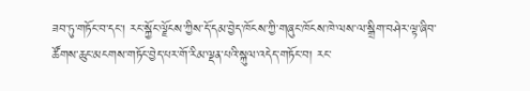ཟབ་ཏུ་གཏོང་བ་དང་། རང་སྐྱོང་ལྗོངས་ཀྱིས་དོ་དམ་བྱེད་ཁོངས་ཀྱི་གཞུང་ཁོངས་ཁེ་ལས་ལ་སྒྲིག་བཤེར་ལྟ་ཞིབ་ཚོགས་ཆུང་མངགས་གཏོང་བྱེད་པར་གོ་རིམ་ལྡན་པའི་སྐུལ་འདེད་གཏོང་བ། རང་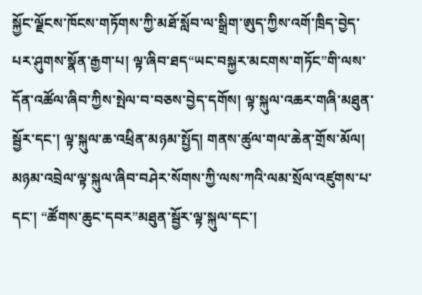སྐྱོང་ལྗོངས་ཁོངས་གཏོགས་ཀྱི་མཐོ་སློབ་ལ་སྒྲིག་ཨུད་ཀྱིས་འགོ་ཁྲིད་བྱེད་པར་ཤུགས་སྣོན་རྒྱག་པ། ལྟ་ཞིབ་ཐད“ཡང་བསྐྱར་མངགས་གཏོང”གི་ལས་དོན་འཚོལ་ཞིབ་ཀྱིས་སྤེལ་བ་བཅས་བྱེད་དགོས། ལྟ་སྐུལ་འཆར་གཞི་མཐུན་སྦྱོར་དང་། ལྟ་སྐུལ་ཆ་འཕྲིན་མཉམ་སྤྱོད། གནས་ཚུལ་གལ་ཆེན་གྲོས་མོལ། མཉམ་འབྲེལ་ལྟ་སྐུལ་ཞིབ་བཤེར་སོགས་ཀྱི་ལས་ཀའི་ལམ་སྲོལ་འཛུགས་པ་དང་། “ཚོགས་ཆུང་དབར”མཐུན་སྦྱོར་ལྟ་སྐུལ་དང་།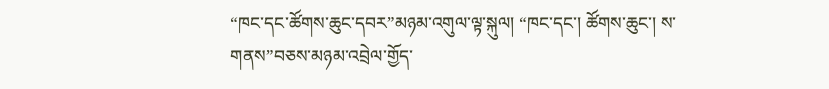“ཁང་དང་ཚོགས་ཆུང་དབར”མཉམ་འགུལ་ལྟ་སྐུལ། “ཁང་དང་། ཚོགས་ཆུང་། ས་གནས”བཅས་མཉམ་འབྲེལ་གྱོད་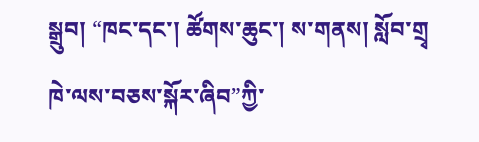སྒྲུབ། “ཁང་དང་། ཚོགས་ཆུང་། ས་གནས། སློབ་གྲྭ ཁེ་ལས་བཅས་སྐོར་ཞིབ”ཀྱི་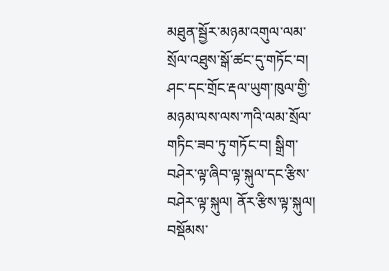མཐུན་སྦྱོར་མཉམ་འགུལ་ལམ་སྲོལ་འཐུས་སྒོ་ཚང་དུ་གཏོང་བ། ཤང་དང་གྲོང་རྡལ་ཡུག་ཁུལ་གྱི་མཉམ་ལས་ལས་ཀའི་ལམ་སྲོལ་གཏིང་ཟབ་ཏུ་གཏོང་བ། སྒྲིག་བཤེར་ལྟ་ཞིབ་ལྟ་སྐུལ་དང་རྩིས་བཤེར་ལྟ་སྐུལ། ནོར་རྩིས་ལྟ་སྐུལ། བསྡོམས་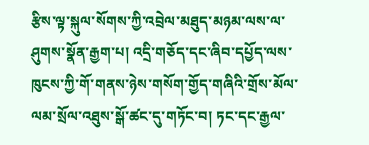རྩིས་ལྟ་སྐུལ་སོགས་ཀྱི་འབྲེལ་མཐུད་མཉམ་ལས་ལ་ཤུགས་སྣོན་རྒྱག་པ། འདྲི་གཅོད་དང་ཞིབ་དཔྱོད་ལས་ཁུངས་ཀྱི་གོ་གནས་ཉེས་གསོག་གྱོད་གཞིའི་གྲོས་མོལ་ལམ་སྲོལ་འཐུས་སྒོ་ཚང་དུ་གཏོང་བ། ཏང་དང་རྒྱལ་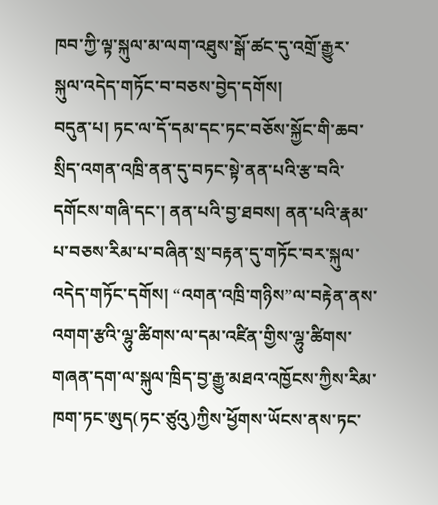ཁབ་ཀྱི་ལྟ་སྐུལ་མ་ལག་འཐུས་སྒོ་ཚང་དུ་འགྲོ་རྒྱུར་སྐུལ་འདེད་གཏོང་བ་བཅས་བྱེད་དགོས།
བདུན་པ། ཏང་ལ་དོ་དམ་དང་ཏང་བཅོས་སྐྱོང་གི་ཆབ་སྲིད་འགན་འཁྲི་ནན་དུ་བཏང་སྟེ་ནན་པའི་རྩ་བའི་དགོངས་གཞི་དང་། ནན་པའི་བྱ་ཐབས། ནན་པའི་རྣམ་པ་བཅས་རིམ་པ་བཞིན་སྲ་བརྟན་དུ་གཏོང་བར་སྐུལ་འདེད་གཏོང་དགོས། “འགན་འཁྲི་གཉིས”ལ་བརྟེན་ནས་འགག་རྩའི་ལྷུ་ཚིགས་ལ་དམ་འཛིན་གྱིས་ལྷུ་ཚིགས་གཞན་དག་ལ་སྐུལ་ཁྲིད་བྱ་རྒྱུ་མཐའ་འཁྱོངས་ཀྱིས་རིམ་ཁག་ཏང་ཨུད(ཏང་ཙུའུ)ཀྱིས་ཕྱོགས་ཡོངས་ནས་ཏང་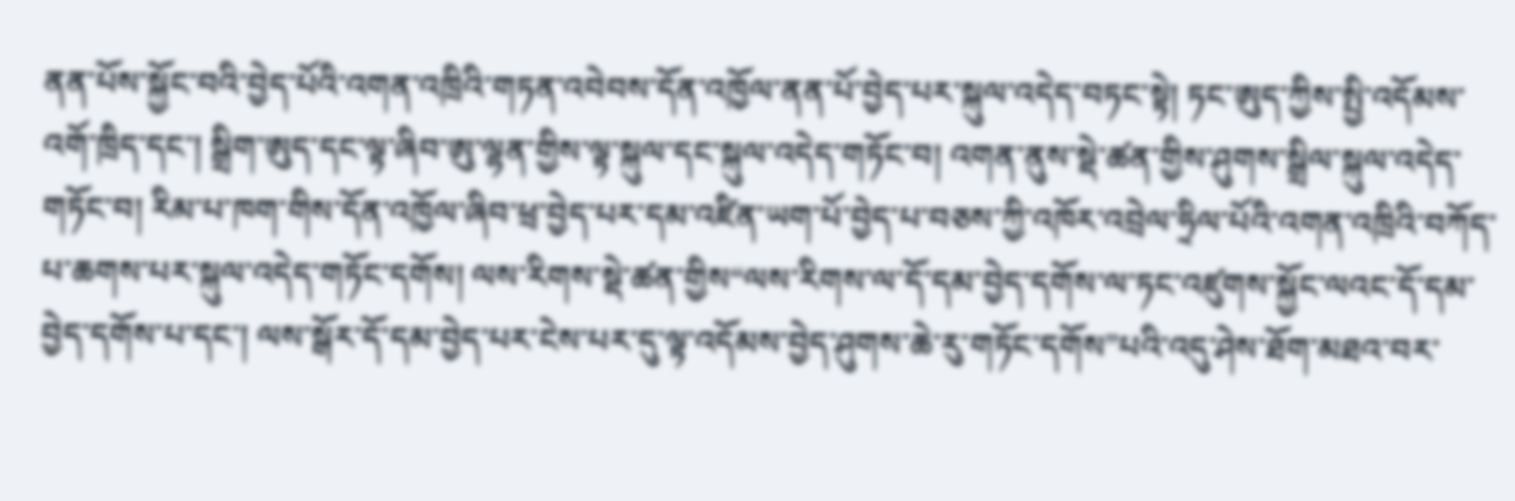ནན་པོས་སྐྱོང་བའི་བྱེད་པོའི་འགན་འཁྲིའི་གཏན་འབེབས་དོན་འཁྱོལ་ནན་པོ་བྱེད་པར་སྐུལ་འདེད་བཏང་སྟེ། ཏང་ཨུད་ཀྱིས་སྤྱི་འདོམས་འགོ་ཁྲིད་དང་། སྒྲིག་ཨུད་དང་ལྟ་ཞིབ་ཨུ་ལྷན་གྱིས་ལྟ་སྐུལ་དང་སྐུལ་འདེད་གཏོང་བ། འགན་ནུས་སྡེ་ཚན་གྱིས་ཤུགས་སྒྲིལ་སྐུལ་འདེད་གཏོང་བ། རིམ་པ་ཁག་གིས་དོན་འཁྱོལ་ཞིབ་ཕྲ་བྱེད་པར་དམ་འཛིན་ཡག་པོ་བྱེད་པ་བཅས་ཀྱི་འཁོར་འབྲེལ་ཧྲིལ་པོའི་འགན་འཁྲིའི་བཀོད་པ་ཆགས་པར་སྐུལ་འདེད་གཏོང་དགོས། ལས་རིགས་སྡེ་ཚན་གྱིས“ལས་རིགས་ལ་དོ་དམ་བྱེད་དགོས་ལ་ཏང་འཛུགས་སྐྱོང་ལའང་དོ་དམ་བྱེད་དགོས་པ་དང་། ལས་སྒོར་དོ་དམ་བྱེད་པར་ངེས་པར་དུ་ལྟ་འདོམས་བྱེད་ཤུགས་ཆེ་རུ་གཏོང་དགོས”པའི་འདུ་ཤེས་ཐོག་མཐའ་བར་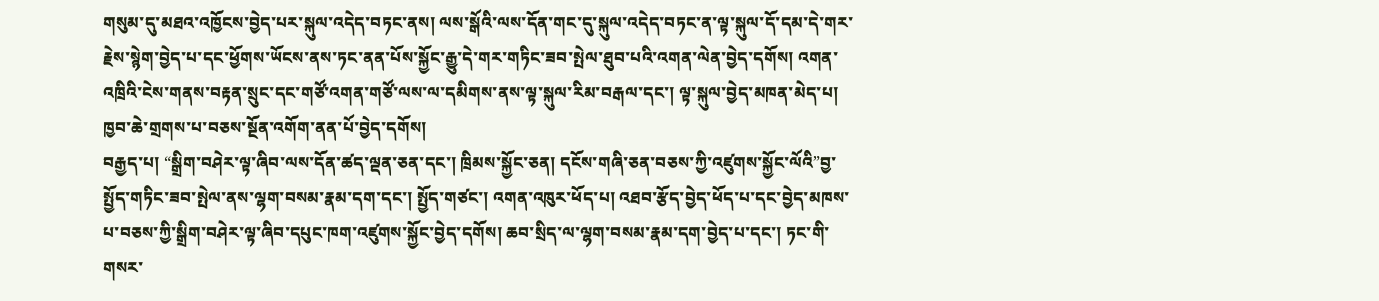གསུམ་དུ་མཐའ་འཁྱོངས་བྱེད་པར་སྐུལ་འདེད་བཏང་ནས། ལས་སྒོའི་ལས་དོན་གང་དུ་སྐུལ་འདེད་བཏང་ན་ལྟ་སྐུལ་དོ་དམ་དེ་གར་རྗེས་སྙེག་བྱེད་པ་དང་ཕྱོགས་ཡོངས་ནས་ཏང་ནན་པོས་སྐྱོང་རྒྱུ་དེ་གར་གཏིང་ཟབ་སྤེལ་ཐུབ་པའི་འགན་ལེན་བྱེད་དགོས། འགན་འཁྲིའི་ངེས་གནས་བརྟན་སྲུང་དང་གཙོ་འགན་གཙོ་ལས་ལ་དམིགས་ནས་ལྟ་སྐུལ་རིམ་བརྒལ་དང་། ལྟ་སྐུལ་བྱེད་མཁན་མེད་པ། ཁྱབ་ཆེ་གྲགས་པ་བཅས་སྔོན་འགོག་ནན་པོ་བྱེད་དགོས།
བརྒྱད་པ། “སྒྲིག་བཤེར་ལྟ་ཞིབ་ལས་དོན་ཚད་ལྡན་ཅན་དང་། ཁྲིམས་སྐྱོང་ཅན། དངོས་གཞི་ཅན་བཅས་ཀྱི་འཛུགས་སྐྱོང་ལོའི”བྱ་སྤྱོད་གཏིང་ཟབ་སྤེལ་ནས་ལྷག་བསམ་རྣམ་དག་དང་། སྤྱོད་གཙང་། འགན་འཁུར་ཕོད་པ། འཐབ་རྩོད་བྱེད་ཕོད་པ་དང་བྱེད་མཁས་པ་བཅས་ཀྱི་སྒྲིག་བཤེར་ལྟ་ཞིབ་དཔུང་ཁག་འཛུགས་སྐྱོང་བྱེད་དགོས། ཆབ་སྲིད་ལ་ལྷག་བསམ་རྣམ་དག་བྱེད་པ་དང་། ཏང་གི་གསར་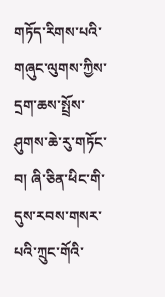གཏོད་རིགས་པའི་གཞུང་ལུགས་ཀྱིས་དྲག་ཆས་སྤྲོས་ཤུགས་ཆེ་རུ་གཏོང་བ། ཞི་ཅིན་ཕིང་གི་དུས་རབས་གསར་པའི་ཀྲུང་གོའི་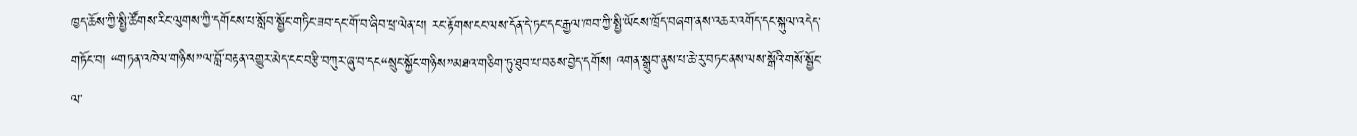ཁྱད་ཆོས་ཀྱི་སྤྱི་ཚོགས་རིང་ལུགས་ཀྱི་དགོངས་པ་སློབ་སྦྱོང་གཏིང་ཟབ་དང་གོ་བ་ཞིབ་ཕྲ་ལེན་པ། རང་རྟོགས་ངང་ལས་དོན་དེ་ཏང་དང་རྒྱལ་ཁབ་ཀྱི་སྤྱི་ཡོངས་ཁྲོད་བཞག་ནས་འཆར་འགོད་དང་སྐུལ་འདེད་གཏོང་བ། “གཏན་འཁེལ་གཉིས”ལ་བློ་བརྟན་འགྱུར་མེད་ངང་བརྩི་བཀུར་ཞུ་བ་དང“སྲུང་སྐྱོང་གཉིས”མཐའ་གཅིག་ཏུ་ཐུབ་པ་བཅས་བྱེད་དགོས། འགན་སྒྲུབ་ནུས་པ་ཆེ་རུ་བཏང་ནས་ལས་སྒོའི་གསོ་སྦྱོང་ལ་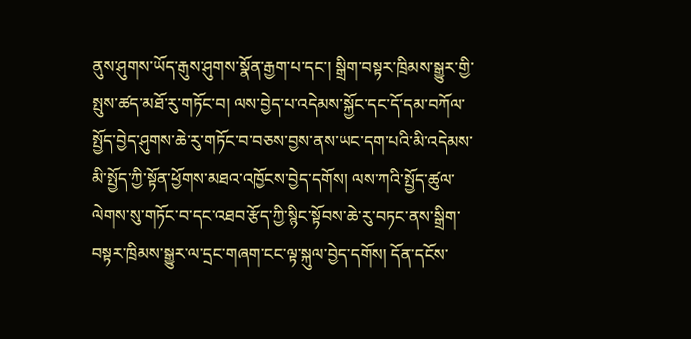ནུས་ཤུགས་ཡོད་རྒུས་ཤུགས་སྣོན་རྒྱག་པ་དང་། སྒྲིག་བསྟར་ཁྲིམས་སྒྱུར་གྱི་སྤུས་ཚད་མཐོ་རུ་གཏོང་བ། ལས་བྱེད་པ་འདེམས་སྐྱོང་དང་དོ་དམ་བཀོལ་སྤྱོད་བྱེད་ཤུགས་ཆེ་རུ་གཏོང་བ་བཅས་བྱས་ནས་ཡང་དག་པའི་མི་འདེམས་མི་སྤྱོད་ཀྱི་སྟོན་ཕྱོགས་མཐའ་འཁྱོངས་བྱེད་དགོས། ལས་ཀའི་སྤྱོད་ཚུལ་ལེགས་སུ་གཏོང་བ་དང་འཐབ་རྩོད་ཀྱི་སྙིང་སྟོབས་ཆེ་རུ་བཏང་ནས་སྒྲིག་བསྟར་ཁྲིམས་སྒྱུར་ལ་དྲང་གཞག་ངང་ལྟ་སྐུལ་བྱེད་དགོས། དོན་དངོས་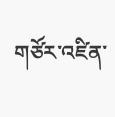གཙོར་འཛིན་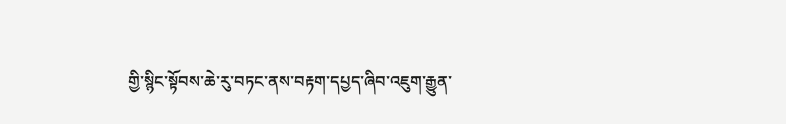གྱི་སྙིང་སྟོབས་ཆེ་རུ་བཏང་ནས་བརྟག་དཔྱད་ཞིབ་འཇུག་རྒྱུན་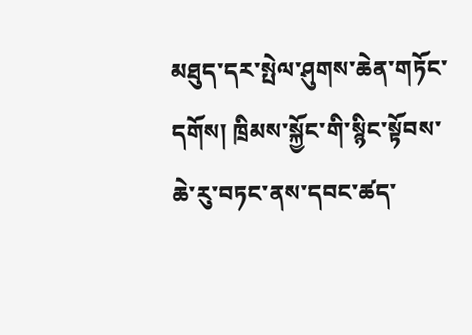མཐུད་དར་སྤེལ་ཤུགས་ཆེན་གཏོང་དགོས། ཁྲིམས་སྐྱོང་གི་སྙིང་སྟོབས་ཆེ་རུ་བཏང་ནས་དབང་ཚད་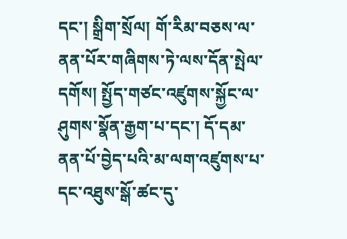དང་། སྒྲིག་སྲོལ། གོ་རིམ་བཅས་ལ་ནན་པོར་གཞིགས་ཏེ་ལས་དོན་སྤེལ་དགོས། སྤྱོད་གཙང་འཛུགས་སྐྱོང་ལ་ཤུགས་སྣོན་རྒྱག་པ་དང་། དོ་དམ་ནན་པོ་བྱེད་པའི་མ་ལག་འཛུགས་པ་དང་འཐུས་སྒོ་ཚང་དུ་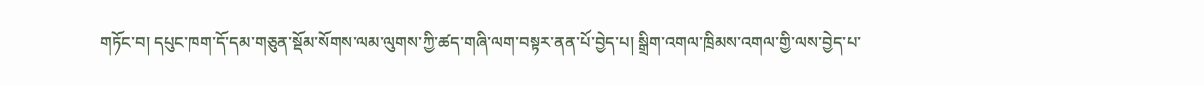གཏོང་བ། དཔུང་ཁག་དོ་དམ་གཅུན་སྡོམ་སོགས་ལམ་ལུགས་ཀྱི་ཚད་གཞི་ལག་བསྟར་ནན་པོ་བྱེད་པ། སྒྲིག་འགལ་ཁྲིམས་འགལ་གྱི་ལས་བྱེད་པ་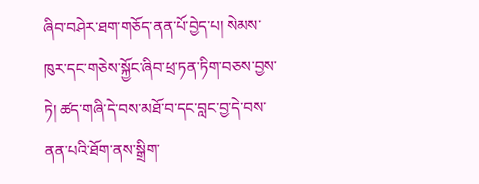ཞིབ་བཤེར་ཐག་གཅོད་ནན་པོ་བྱེད་པ། སེམས་ཁུར་དང་གཅེས་སྐྱོང་ཞིབ་ཕྲ་ཏན་ཏིག་བཅས་བྱས་ཏེ། ཚད་གཞི་དེ་བས་མཐོ་བ་དང་བླང་བྱ་དེ་བས་ནན་པའི་ཐོག་ནས་སྒྲིག་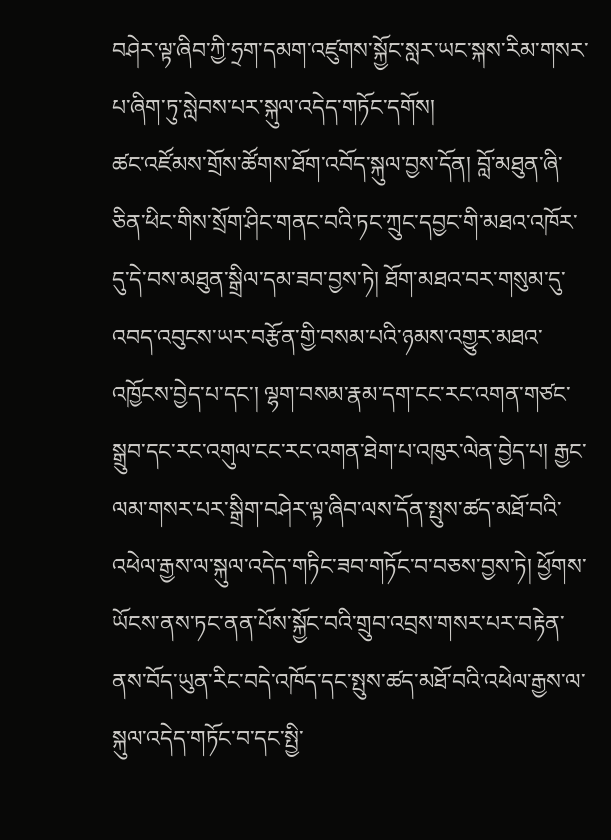བཤེར་ལྟ་ཞིབ་ཀྱི་ཧྲག་དམག་འཛུགས་སྐྱོང་སླར་ཡང་སྐས་རིམ་གསར་པ་ཞིག་ཏུ་སླེབས་པར་སྐུལ་འདེད་གཏོང་དགོས།
ཚང་འཛོམས་གྲོས་ཚོགས་ཐོག་འབོད་སྐུལ་བྱས་དོན། བློ་མཐུན་ཞི་ཅིན་ཕིང་གིས་སྲོག་ཤིང་གནང་བའི་ཏང་ཀྲུང་དབྱང་གི་མཐའ་འཁོར་དུ་དེ་བས་མཐུན་སྒྲིལ་དམ་ཟབ་བྱས་ཏེ། ཐོག་མཐའ་བར་གསུམ་དུ་འབད་འབུངས་ཡར་བརྩོན་གྱི་བསམ་པའི་ཉམས་འགྱུར་མཐའ་འཁྱོངས་བྱེད་པ་དང་། ལྷག་བསམ་རྣམ་དག་ངང་རང་འགན་གཙང་སྒྲུབ་དང་རང་འགུལ་ངང་རང་འགན་ཐེག་པ་འཁུར་ལེན་བྱེད་པ། རྒྱང་ལམ་གསར་པར་སྒྲིག་བཤེར་ལྟ་ཞིབ་ལས་དོན་སྤུས་ཚད་མཐོ་བའི་འཕེལ་རྒྱས་ལ་སྐུལ་འདེད་གཏིང་ཟབ་གཏོང་བ་བཅས་བྱས་ཏེ། ཕྱོགས་ཡོངས་ནས་ཏང་ནན་པོས་སྐྱོང་བའི་གྲུབ་འབྲས་གསར་པར་བརྟེན་ནས་བོད་ཡུན་རིང་བདེ་འཁོད་དང་སྤུས་ཚད་མཐོ་བའི་འཕེལ་རྒྱས་ལ་སྐུལ་འདེད་གཏོང་བ་དང་སྤྱི་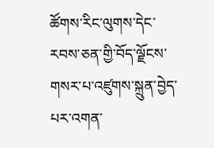ཚོགས་རིང་ལུགས་དེང་རབས་ཅན་གྱི་བོད་ལྗོངས་གསར་པ་འཛུགས་སྐྲུན་བྱེད་པར་འགན་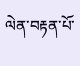ལེན་བརྟན་པོ་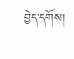བྱེད་དགོས།